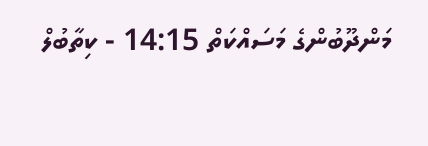މަންދޫބުންގެ މަސައްކަތް 14:15 - ކިތާބުލް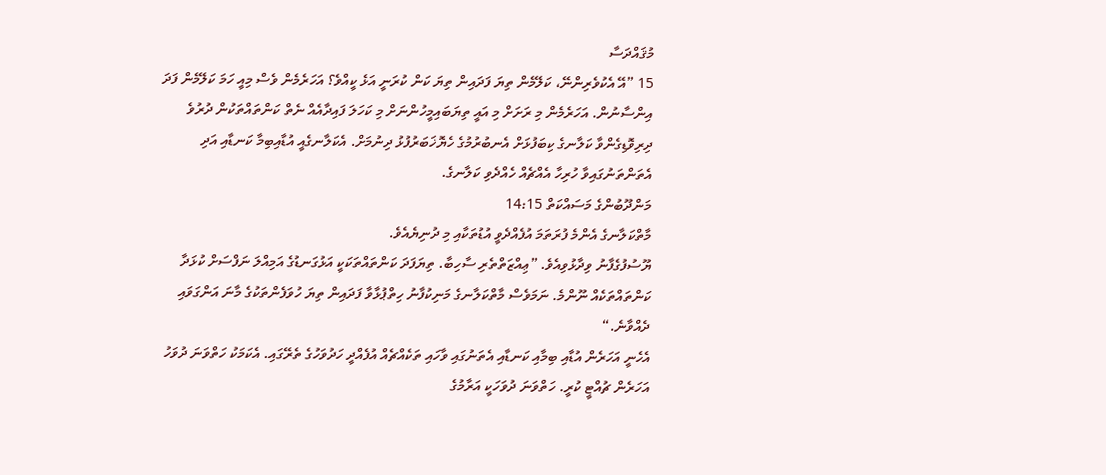މުޤައްދަސާ
15 ”އޭ އެކުވެރިންނޭ، ކަލޭމެން ތިޔަ ފަދައިން ތިޔަ ކަން ކުރަނީ އަޅެ ކީއްވެ؟ އަހަރެމެން ވެސް މިއީ ހަމަ ކަލޭމެން ފަދަ އިންސާނުން. އަހަރެމެން މި ރަށަށް މި އައީ ތިޔަބައިމީހުންނަށް މި ކަހަލަ ފައިދާއެއް ނެތް ކަންތައްތަކުން ދުރުވެ ދިރިވޮޑިގެންވާ ކަލާނގެ ކިބަފުޅަށް އެނބުރުމުގެ ހެޔޮޚަބަރުފުޅު ދިނުމަށް. އެކަލާނގެއީ އުޑާއިބިމާ ކަނޑާއި އަދި އެތަންތަނުގައިވާ ހުރިހާ އެއްޗެއް ހެއްދެވި ކަލާނގެ.
މަންދޫބުންގެ މަސައްކަތް 14:15
މާތްކަލާނގެ އެންމެ ފުރަތަމަ އުފެއްދެވީ އުޑުތަކާއި މި ދުނިޔެއެވެ.
ޔޫސުފުގެފާނު ވިދާޅުވިއެވެ. ”ޢިއްޒަތްތެރި ސާހިބާ. ތިޔަފަދަ ކަންތައްތަކަކީ އަޅުގަނޑުގެ އަމިއްލަ ނަފްސަށް ކުޅަދާ ކަންތައްތަކެއް ނޫންމެ. ނަމަވެސް މާތްކަލާނގެ މަނިކުފާނު ހިތްޕުޅާވާ ފަދައިން ތިޔަ ހުވަފެންތަކުގެ މާނަ އަންގަވައި ދެއްވާނެ.“
އެހެނީ އަހަރެން އުޑާއި ބިމާއި ކަނޑާއި އެތަނުގައި ވާހައި ތަކެއްޗެއް އުފެއްދީ ހަދުވަހުގެ ތެރޭގައި. އެކަމަކު ހަތްވަނަ ދުވަހު އަހަރެން ޗުއްޓީ ކުރީ. ހަތްވަނަ ދުވަހަކީ އަރާމުގެ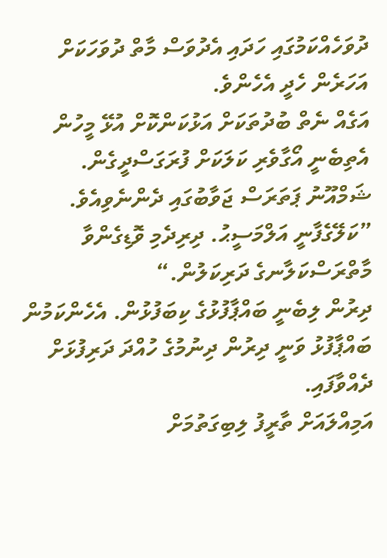ދުވަހެއްކަމުގައި ހަދައި އެދުވަސް މާތް ދުވަހަކަށް އަހަރެން ހެދީ އެހެންވެ.
އަގެއް ނެތް ބުދުތަކަށް އަޅުކަންކޮށް އުޅޭ މީހުން އެތިބެނީ އޯގާވެރި ކަލަކަށް ފުރަގަސްދީގެން.
ޝަމްއޫނު ޕަތަރަސް ޖަވާބުގައި ދެންނެވިއެވެ. ”ކަލޭގެފާނީ އަލްމަސީޙު. ދިރިދެމި ވޮޑިގެންވާ މާތްރަސްކަލާނގެ ދަރިކަލުން.“
ދިރުން ލިބެނީ ބައްޕާފުޅުގެ ކިބަފުޅުން. އެހެންކަމުން ބައްޕާފުޅު ވަނީ ދިރުން ދިނުމުގެ ހުއްދަ ދަރިފުޅަށް ދެއްވާފައި.
އަމިއްލައަށް ތާރީފު ލިބިގަތުމަށް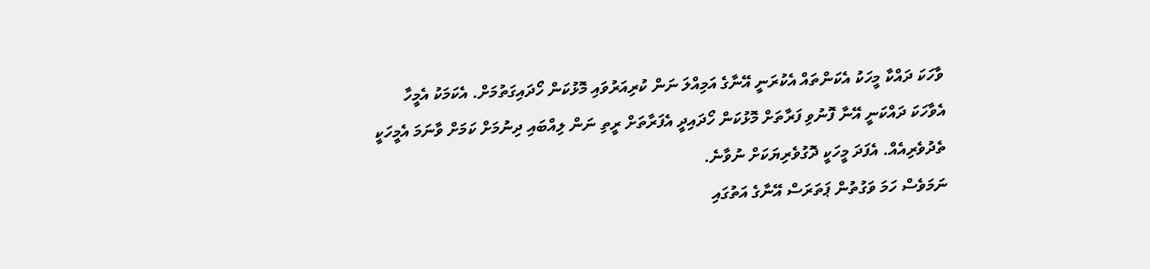ވާހަކަ ދައްކާ މީހަކު އެކަންތައް އެކުރަނީ އޭނާގެ އަމިއްލަ ނަން ކުރިއަރުވައި މޮޅުކަން ހޯދައިގަތުމަށް. އެކަމަކު އެމީހާ އެވާހަކަ ދައްކަނީ އޭނާ ފޮނުވި ފަރާތަށް މޮޅުކަން ހޯދައިދީ އެފަރާތަށް ރީތި ނަން ލިއްބައި ދިނުމަށް ކަމަށް ވާނަމަ އެމީހަކީ ތެދުވެރިއެއް. އެފަދަ މީހަކީ ދޮގުވެރިޔަކަށް ނުވާނެ.
ނަމަވެސް ހަމަ ވަގުތުން ޕަތަރަސް އޭނާގެ އަތުގައި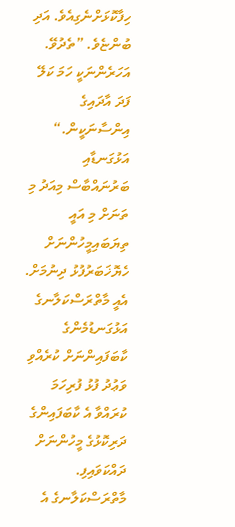ހިފާކޮޅަށްނެގިއެވެ. އަދި ބުންޏެވެ. ”ތެދުވޭ. އަހަރެންނަކީ ހަމަ ކަލޭ ފަދަ އާދައިގެ އިންސާނަކީން.“
އަޅުގަނޑާއި ބަރުނައްބާސް މިއަދު މި ތަނަށް މި އައީ ތިޔަބައިމީހުންނަށް ހެޔޮޚަބަރުފުޅު ދިނުމަށް. އެއީ މާތްރަސްކަލާނގެ އަޅުގަނޑުމެންގެ ކާބަފައިންނަށް ކުރެއްވި ވަޢުދު ފުޅު ފުރިހަމަ ކުރައްވާ އެ ކާބަފައިންގެ ދަރިކޮޅުގެ މީހުންނަށް ދައްކަވައިފި. މާތްރަސްކަލާނގެ އެ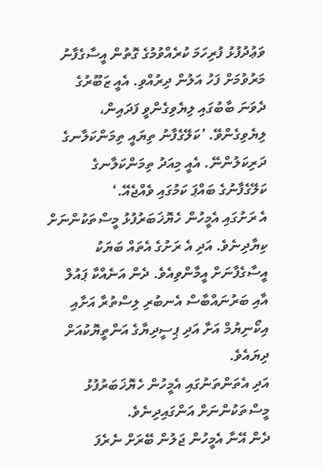ވަޢުދުފުޅު ފުރިހަމަ ކުރެއްވުމުގެ ގޮތުން އީސާގެފާނު މަރުވުމަށް ފަހު އަލުން ދިރުއްވި. އެއީ ޒަބޫރުގެ ދެވަނަ ބާބުގައި ލިޔެވިގެންވީ ފަދައިން، ލިޔެވިގެންވޭ. ’ކަލޭގެފާނު ތިޔައީ ތިމަންކަލާނގެ ދަރިކަލުންނޭ. އެއީ މިއަދު ތިމަންކަލާނގެ ކަލޭގެފާނުގެ ބައްޕަ ކަމުގައި ވެއްޖެއޭ.‘
އެ ރަށުގައި އެމީހުން ހެޔޮޚަބަރުފުޅު މީސްތަކުންނަށް ކިޔާދިނެވެ. އަދި އެ ރަށުގެ އެތައް ބަޔަކު އީސާގެފާނަށް އީމާންވިއެވެ. ދެން އަނެއްކާ ޕައުލް އާއި ބަރުނައްބާސް އެނބުރި ލިސްތުރާ އަށާއި އިކޯނިޔުމް އަށާ އަދި ޕިސީދިޔާގެ އަންތީޔޮކުއަށް ދިޔައެވެ.
އަދި އެތަންތަނުގައި އެމީހުން ހެޔޮޚަބަރުފުޅު މީސްތަކުންނަށް އަންގައިދިނެވެ.
ދެން އޭނާ އެމީހުން ޖަލުން ބޭރަށް ނެރެފަ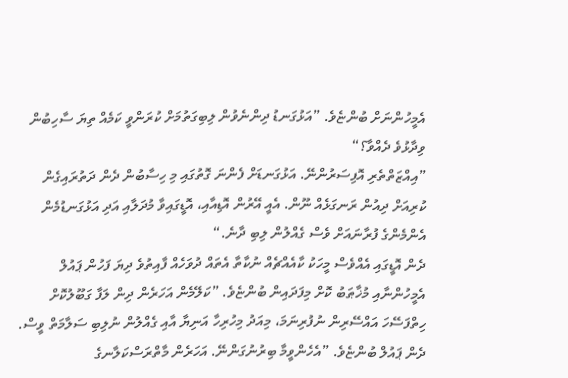އެމީހުންނަށް ބުންޏެވެ. ”އަޅުގަނޑު ދިންނެވުން ލިބިގަތުމަށް ކުރަންވީ ކަމެއް ތިޔަ ސާހިބުން ވިދާޅުވެ ދެއްވާ؟“
”އިއްޒަތްތެރި އޮފިސަރުންނޭ. އަޅުގަނޑަށް ފެންނަ ގޮތުގައި މި ހިސާބުން ދެން ދަތުރައިގެން ކުރިއަށް ދިއުން ރަނގަޅެއް ނޫން. އެއީ އޭރުން އޮޑިއާއި، އޮޑީގައިވާ މުދަލާއި އަދި އަޅުގަނޑުމެން އެންމެންގެ ފުރާނައަށް ވެސް ގެއްލުން ލިބި ދާނެ.“
ދެން އޮޑީގައި އެއްވެސް މީހަކު ކާއެއްޗެއް ނުކާތާ އެތައް ދުވަހެއް ފާއިތުވެ ދިޔަ ފަހުން ޕައުލް އެމީހުންނާއި މުޚާޠަބު ކޮށް މިފަދައިން ބުންޏެވެ. ”ކަލޭމެން އަހަރެން ދިން ލަފާ ގަބޫލުކޮށް ހިތްފަސޭހަ އައްސޭރިން ނުފުރިނަމަ، މިއަދު މިހުރިހާ އަނިޔާ އާއި ގެއްލުން ނުލިބި ސަލާމަތް ވީސް.
ދެން ޕައުލް ބުންޏެވެ. ”އެހެންވީމާ ބިރުނުގަންނޭ. އަހަރެން މާތްރަސްކަލާނގެ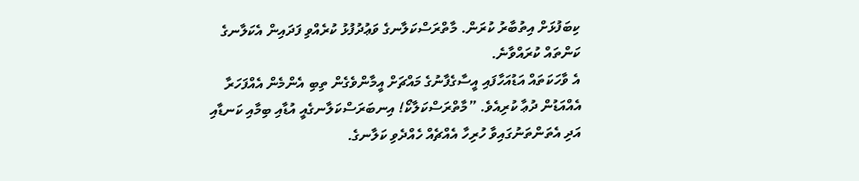ކިބަފުޅަށް އިތުބާރު ކުރަން. މާތްރަސްކަލާނގެ ވަޢުދުފުޅު ކުރެއްވި ފަދައިން އެކަލާނގެ ކަންތައް ކުރައްވާނެ.
އެ ވާހަކަތައް އަޑުއަހާފައި އީސާގެފާނުގެ މައްޗަށް އީމާންވެގެން ތިބި އެންމެން އެއްފަހަރާ އެއްއަޑުން ދުޢާ ކުރިއެވެ. ”މާތްރަސްކަލާކޯ! އިނބަރަސްކަލާނގެއީ އުޑާއި ބިމާއި ކަނޑާއި އަދި އެތަންތަނުގައިވާ ހުރިހާ އެއްޗެއް ހެއްދެވި ކަލާނގެ.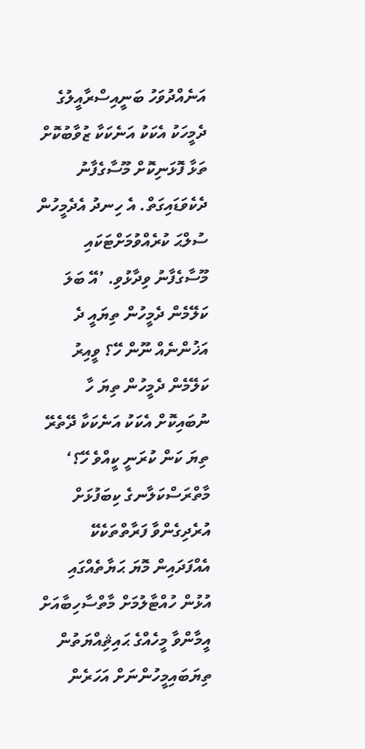އަނެއްދުވަހު ބަނީއިސްރާއީލުގެ ދެމީހަކު އެކަކު އަނެކަކާ ޒުވާބުކޮށް ތަޅާ ފޮޅަނިކޮށް މޫސާގެފާނު ދެކެވަޑައިގަތް. އެ ހިނދު އެދެމީހުން ސުލްޙަ ކުރެއްވުމަށްޓަކައި މޫސާގެފާނު ވިދާޅުވި. ’އޭ ބަލަ ކަލޭމެން ދެމީހުން ތިޔައީ ދެ އަޚުންނެއް ނޫން ހޭ؟ ވީއިރު ކަލޭމެން ދެމީހުން ތިޔަ ހާ ނުބައިކޮށް އެކަކު އަނެކަކާ ދޭތެރޭ ތިޔަ ކަން ކުރަނީ ކީއްވެ ހޭ؟‘
މާތްރަސްކަލާނގެ ކިބަފުޅަށް އުރެދިގެންވާ ފަރާތްތަކެކޭ އެއްފަދައިން މޮޔަ ޙަޔާތެއްގައި އުޅުން ހުއްޓާލުމަށް މާތްސާހިބާއަށް އީމާންވާ މީހެއްގެ ޙައިޘިއްޔަތުން ތިޔަބައިމީހުންނަށް އަހަރެން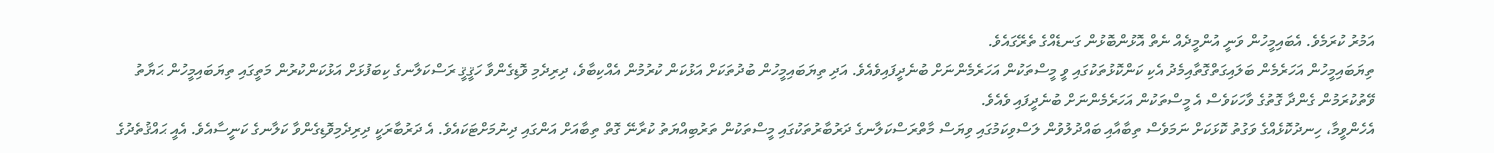އަމުރު ކުރަމެވެ. އެބައިމީހުން ވަނީ އުންމީދެއް ނެތް އޮޅުންބޮޅުން ގަނޑެއްގެ ތެރޭގައެވެ.
ތިޔަބައިމީހުން އަހަރެމެން ބަލައިގަތްގޮތާއިމެދު އެކި ކަންކޮޅުތަކުގައި ވީ މީސްތަކުން އަހަރެމެންނަށް ބުނެދީފައިވެއެވެ. އަދި ތިޔަބައިމީހުން ބުދުތަކަށް އަޅުކަން ކުރުމުން އެއްކިބާވެ، ދިރިދެމި ވޮޑިގެންވާ ހަޤީޤީ ރަސްކަލާނގެ ކިބަފުޅަށް އަޅުކަންކުރުން މަތީގައި ތިޔަބައިމީހުން ޙަޔާތު ވޭތުކުރަމުން ގެންދާ ގޮތުގެ ވާހަކަވެސް އެ މީސްތަކުން އަހަރެމެންނަށް ބުނެދީފައި ވެއެވެ.
އެހެންވީމާ، ހިނދުކޮޅެއްގެ ވަގުތު ކޮޅަކަށް ނަމަވެސް ތިބާއާއި ބައްދުލުވުން ލަސްވިކަމުގައި ވިޔަސް މާތްރަސްކަލާނގެ ދަރުބާރުތަކުގައި މީސްތަކުން ތަރުބިއްޔަތު ކުރާނޭ ގޮތް ތިބާއަށް އަންގައި ދިނުމަށްޓަކައެވެ. އެ ދަރުބާރަކީ ދިރިދެމިވޮޑިގެންވާ ކަލާނގެ ކަނީސާއެވެ. އެއީ ޙައްޤުތެދުގެ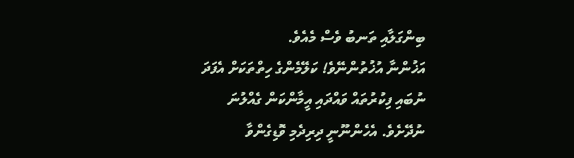ބިންގަލާއި ތަނބު ވެސް މެއެވެ.
އަޚުންނާ އުޚުތުންނޭވެ! ކަލޭމެންގެ ހިތްތަކަށް އެފަދަ ނުބައި ފިކުރުތައް ވައްދައި އީމާންކަން ގެއްލުނަ ނުދޭށެވެ. އެހެންނޫނީ ދިރިދެމި ވޮޑިގެންވާ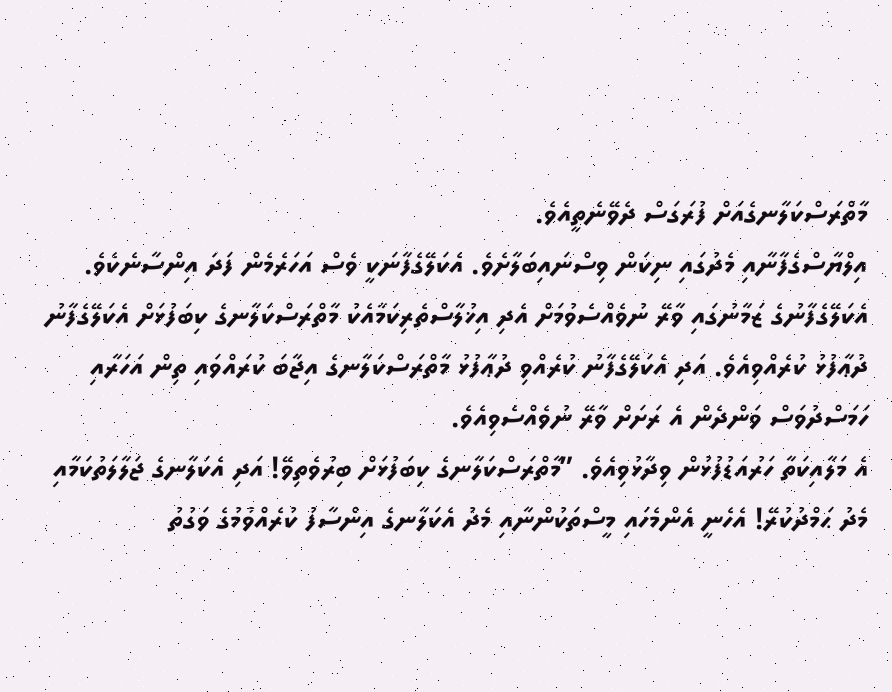މާތްރަސްކަލާނގެއަށް ފުރަގަސް ދެވޭނެތީއެވެ.
އިލްޔާސްގެފާނާއި މެދުގައި ނިކަން ވިސްނައިބަލާށެވެ. އެކަލޭގެފާނަކީ ވެސް އަހަރެމެން ފަދަ އިންސާނެކެވެ. އެކަލޭގެފާނުގެ ޒަމާނުގައި ވާރޭ ނުވެއްސެވުމަށް އެދި އިޚުލާސްތެރިކަމާއެކު މާތްރަސްކަލާނގެ ކިބަފުޅަށް އެކަލޭގެފާނު ދުޢާފުޅު ކުރެއްވިއެވެ. އަދި އެކަލޭގެފާނު ކުރެއްވި ދުޢާފުޅު މާތްރަސްކަލާނގެ އިޖާބަ ކުރައްވައި ތިން އަހަރާއި ހަމަސްދުވަސް ވަންދެން އެ ރަށަށް ވާރޭ ނުވެއްސެވިއެވެ.
އެ މަލާއިކަތާ ހަރުއަޑުފުޅުން ވިދާޅުވިއެވެ. ”މާތްރަސްކަލާނގެ ކިބަފުޅަށް ބިރުވެތިވޭ! އަދި އެކަލާނގެ ޖަލާލަތުކަމާއި މެދު ޙަމްދުކުރޭ! އެހެނީ އެންމެހައި މީސްތަކުންނާއި މެދު އެކަލާނގެ އިންސާފު ކުރެއްވުމުގެ ވަގުތު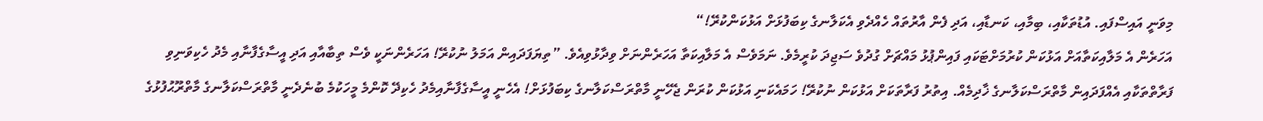މިވަނީ އައިސްފައި. އުޑުތަކާއި، ބިމާއި، ކަނޑާއި، އަދި ފެން އާރުތައް ހެއްދެވި އެކަލާނގެ ކިބަފުޅަށް އަޅުކަންކުރޭ!“
އަހަރެން އެ މަލާއިކަތާއަށް އަޅުކަން ކުރުމަށްޓަކައި ފައިންޕުޅު މައްޗަށް ގުދުވެ ސަޖިދަ ކުރީމެވެ. ނަމަވެސް އެ މަލާއިކަތާ އަހަރެންނަށް ވިދާޅުވިއެވެ. ”ތިޔަފަދައިން އަމަލު ނުކުރޭ! އަހަރެންނަކީ ވެސް ތިބާއާއި އަދި އީސާގެފާނާއި މެދު ހެކިވަނިވި ފަރާތްތަކާއި އެއްފަދައިން މާތްރަސްކަލާނގެ ޚާދިމެއް. އިތުރު ފަރާތަކަށް އަޅުކަން ނުކުރޭ! ހަމައެކަނި އަޅުކަން ކުރަން ޖެހޭނީ މާތްރަސްކަލާނގެ ކިބަފުޅަށް! އެހެނީ އީސާގެފާނާއިމެދު ހެކިދޭ ކޮންމެ މީހަކުމެ ބުނެދެނީ މާތްރަސްކަލާނގެ މާތްރޫޙުފުޅުގެ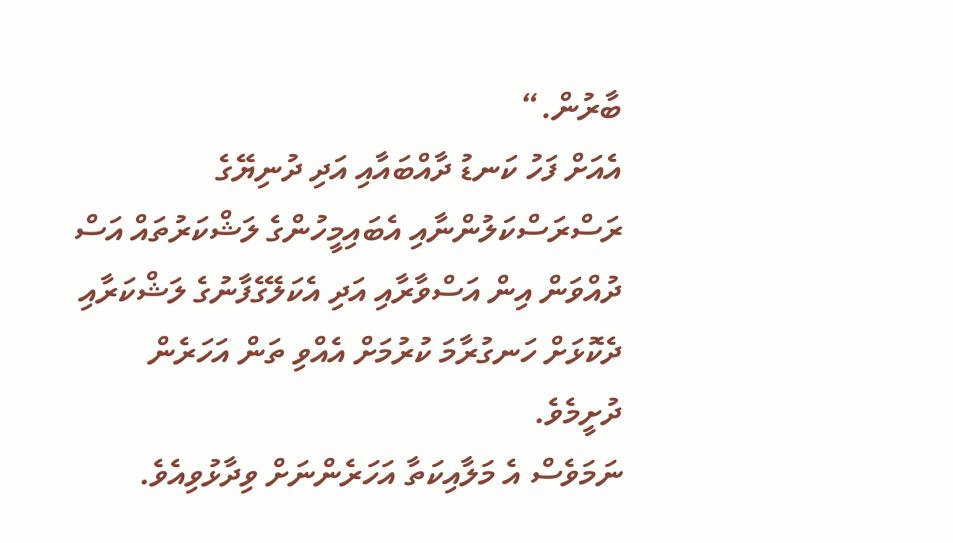ބާރުން.“
އެއަށް ފަހު ކަނޑު ދާއްބައާއި އަދި ދުނިޔޭގެ ރަސްރަސްކަލުންނާއި އެބައިމީހުންގެ ލަޝްކަރުތައް އަސް ދުއްވަން އިން އަސްވާރާއި އަދި އެކަލޭގެފާނުގެ ލަޝްކަރާއި ދެކޮޅަށް ހަނގުރާމަ ކުރުމަށް އެއްވި ތަން އަހަރެން ދުށީމެވެ.
ނަމަވެސް އެ މަލާއިކަތާ އަހަރެންނަށް ވިދާޅުވިއެވެ.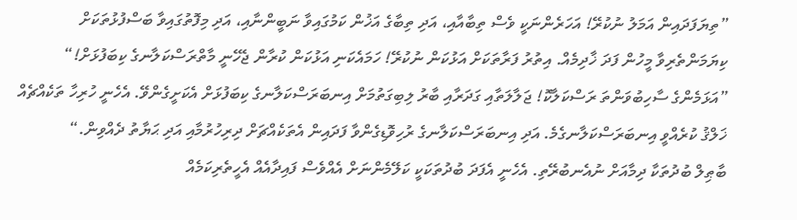”ތިޔަފަދައިން އަމަލު ނުކުރޭ! އަހަރެންނަކީ ވެސް ތިބާއާއި، އަދި ތިބާގެ އަޚުން ކަމުގައިވާ ނަބީންނާއި، އަދި މިފޮތުގައިވާ ބަސްފުޅުތަކަށް ކިޔަމަންތެރިވާ މީހުން ފަދަ ޚާދިމެއް. އިތުރު ފަރާތަކަށް އަޅުކަން ނުކުރޭ! ހަމައެކަނި އަޅުކަން ކުރާން ޖެހޭނީ މާތްރަސްކަލާނގެ ކިބަފުޅަށް!“
”އަޅަމެންގެ ސާހިބުވަންތަ ރަސްކަލާކޮ! ޖަލާލަތާއި ގަދަރާއި ބާރު ލިބިގަތުމަށް އިނބަރަސްކަލާނގެ ކިބަފުޅަށް އެކަށީގެންވޭ. އެހެނީ ހުރިހާ ތަކެއްޗެއް ޚަލްޤު ކުރެއްވީ އިނބަރަސްކަލާނގެމެ. އަދި އިނބަރަސްކަލާނގެ ރުހިވޮޑިގެންވާ ފަދައިން އެތަކެއްޗަށް ދިރިހުރުމާއި އަދި ޙަޔާތު ދެއްވިން.“
ބާޠިލް ބުދުތަކާ ދިމާއަށް ނުއެނބުރޭތި. އެހެނީ އެފަދަ ބުދުތަކަކީ ކަލޭމެންނަށް އެއްވެސް ފައިދާއެއް އެހީތެރިކަމެއް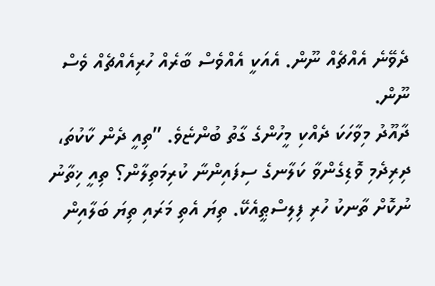ދެވޭނެ އެއްޗެއް ނޫން. އެއަކީ އެއްވެސް ބާރެއް ހުރިއެއްޗެއް ވެސް ނޫން.
ދާއޫދު މިވާހަކަ ދެއްކި މީހުންގެ ގާތު ބުންޏެވެ. ”ތިއީ ދެން ކާކުތަ، ދިރިދެމި ވޮޑިގެންވާ ކަލާނގެ ސިފައިންނާ ކުރިމަތިލާން؟ ތިއީ ޚިތާނު ނުކޮށް ތާނކު ހުރި ފިލިސްޠީއެކޭ. ތިޔަ އެތި މަރައި ތިޔަ ބަލާއިން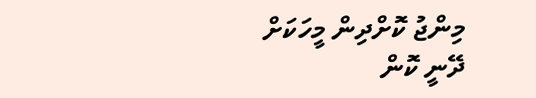މިންޖު ކޮށްދިން މީހަކަށް ދޭނީ ކޮން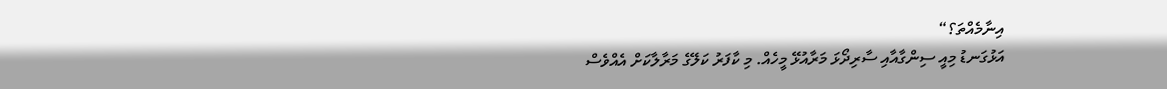އިނާމެއްތަ؟“
އަޅުގަނޑު މިއީ ސިންގާއާއި ސާރިދޯޅަ މަރާއުޅޭ މީހެއް. މި ކާފަރު ކަލޭގެ މަރާލާކަށް އެއްވެސް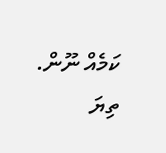ކަމެއް ނޫން. ތިޔަ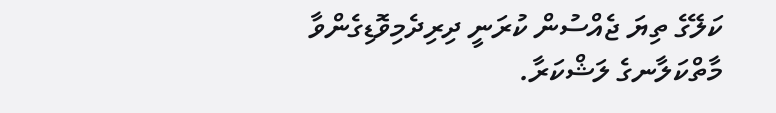ކަލޭގެ ތިޔަ ޖެއްސުން ކުރަނީ ދިރިދެމިވޮޑިގެންވާ މާތްކަލާނގެ ލަޝްކަރާ.